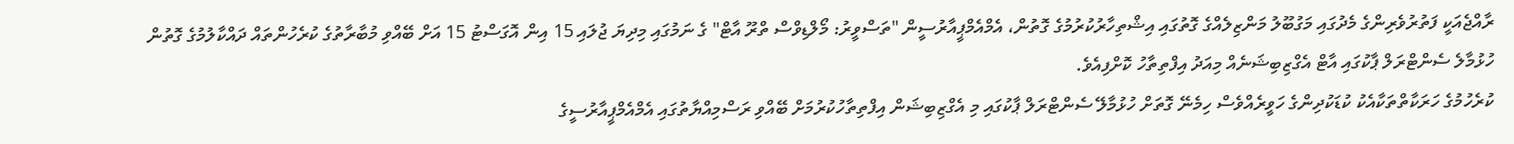ރާއްޖެއަކީ ފަތުރުވެރިންގެ މެދުގައި މަގުބޫލު މަންޒިލެއްގެ ގޮތުގައި އިޝްތިހާރުކުރުމުގެ ގޮތުން، އެމްއެމްޕީއާރުސީން "ތަސްވީރު: މޯލްޑިވްސް ތްރޫ އާޓް" ގެ ނަމުގައި މިދިޔަ ޖުލައި 15 އިން އޮގަސްޓު 15 އަށް ބޭއްވި މުބާރާތުގެ ކުރެހުންތައް ދައްކާލުމުގެ ގޮތުން ހުޅުމާލެ ސެންޓްރަލް ޕާކުގައި އާޓް އެގްޒިބިޝަނެއް މިއަދު އިފްތިތާހު ކޮށްފިއެވެ.
ކުރެހުމުގެ ހަރަކާތްތަކާއެކު ކުޑަކުދިންގެ ހަވީރެއްވެސް ހިމެނޭ ގޮތަށް ހުޅުމާލޭ ސެންޓްރަލް ޕާކުގައި މި އެގްޒިބިޝަން އިފްތިތާހުކުރުމަށް ބޭއްވި ރަސްމިއްޔާތުގައި އެމްއެމްޕީއާރުސީގެ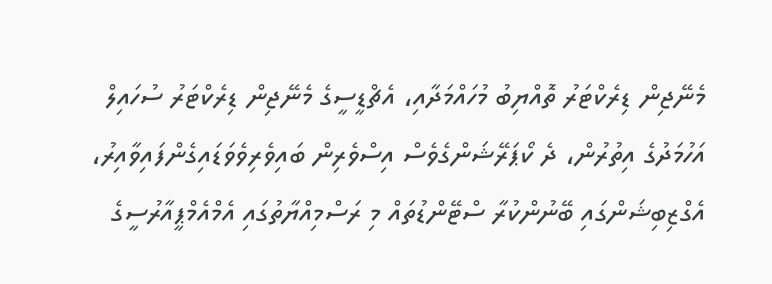މެނޭޖިން ޑިރެކްޓަރު ތޮއްޔިބު މުހައްމަދާއި، އެޗްޑީސީގެ މެނޭޖިން ޑިރެކްޓަރު ސުހައިލް އަހުމަދުގެ އިތުރުން، ދެ ކޯޕަރޭޝަންގެވެސް އިސްވެރިން ބައިވެރިވެވަޑައިގެންފައިވާއިރު، އެގްޒިބިޝަންގައި ބޭނުންކުރާ ސްޓޭންޑުތައް މި ރަސްމިއްޔާތުގައި އެމްއެމްޕީއާރުސީގެ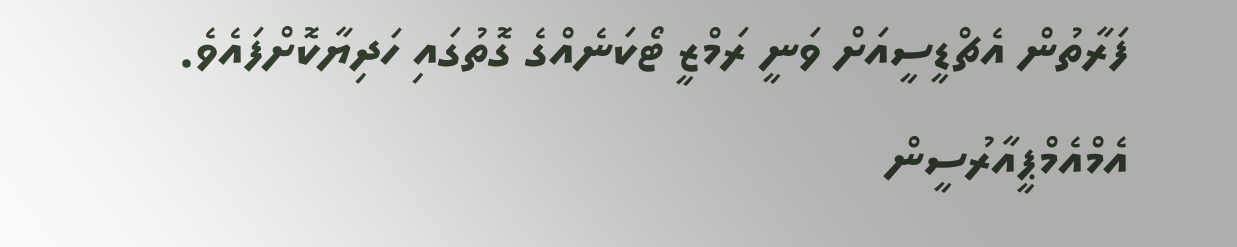ފަރާތުން އެޗްޑީސީއަށް ވަނީ ރަމްޒީ ޓޯކަނެއްގެ ގޮތުގައި ހަދިޔާކޮށްފައެވެ.
އެމްއެމްޕީއާރުސީން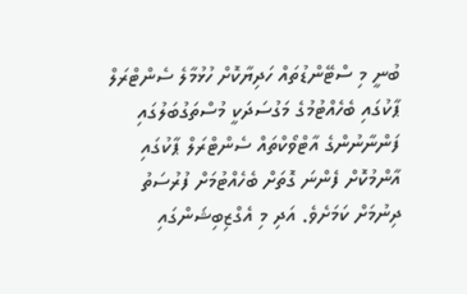ބުނީ މި ސްޓޭންޑުތައް ހަދިޔާކޮށް ހުޅުމާލެ ސެންޓްރަލް ޕާކުގައި ބެހެއްޓުމުގެ މަގުސަދަކީ މުސްތަގުބަލުގައި ފަންނާނުންގެ އާޓްވޯކްތައް ސެންޓްރަލް ޕާކުގައި އާންމުކޮށް ފެންނަ ގޮތަށް ބެހެއްޓުމަށް ފުރުސަތު ދިނުމަށް ކަމަށެވެ. އަދި މި އެގްޒިބިޝަންގައި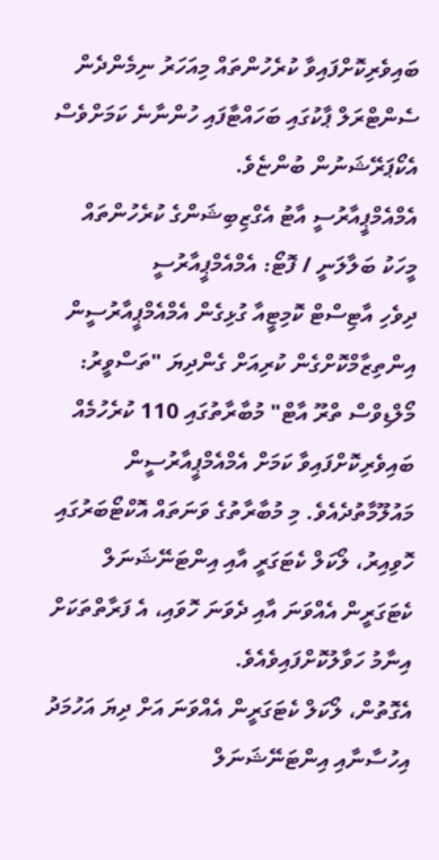ބައިވެރިކޮށްފައިވާ ކުރެހުންތައް މިއަހަރު ނިމެންދެން ސެންޓްރަލް ޕާކުގައި ބަހައްޓާފައި ހުންނާނެ ކަމަށްވެސް އެކޯޕަރޭޝަނުން ބުންޏެވެ.
އެމްއެމްޕީއާރުސީ އާޓު އެގްޒިބިޝަންގެ ކުރެހުންތައް މީހަކު ބަލާލަނީ / ފޮޓޯ: އެމްއެމްޕީއާރުސީ
ދިވެހި އާޓިސްޓް ކޮމިޓީއާ ގުޅިގެން އެމްއެމްޕީއާރުސީން އިންތިޒާމްކޮށްގެން ކުރިއަށް ގެންދިޔަ "ތަސްވީރު: މޯލްޑިވްސް ތްރޫ އާޓް" މުބާރާތުގައި 110 ކުރެހުމެއް ބައިވެރިކޮށްފައިވާ ކަމަށް އެމްއެމްޕީއާރުސީން މައުލޫމާތުދެއެވެ. މި މުބާރާތުގެ ވަނަތައް އޮކްޓޯބަރުގައި ހޮވިއިރު، ލޯކަލް ކެޓަގަރީ އާއި އިންޓަނޭޝަނަލް ކެޓަގަރީން އެއްވަނަ އާއި ދެވަނަ ހޮވައި، އެ ފަރާތްތަކަށް އިނާމު ހަވާލުކޮށްފައިވެއެވެ.
އެގޮތުން، ލޯކަލް ކެޓަގަރީން އެއްވަނަ އަށް ދިޔަ އަހުމަދު އިހުސާނާއި އިންޓަނޭޝަނަލް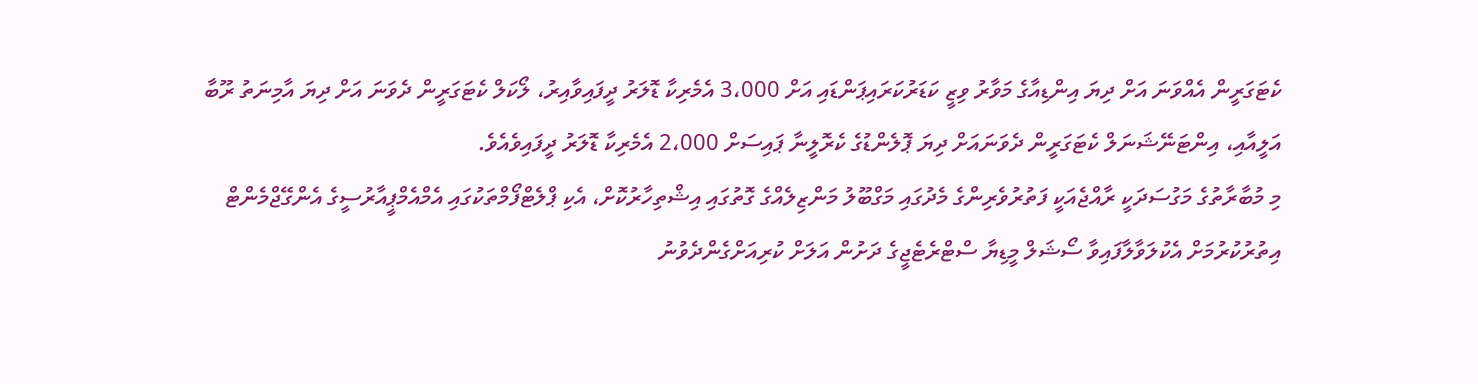ކެޓަގަރީން އެއްވަނަ އަށް ދިޔަ އިންޑިއާގެ މަވާރު ވިޒީ ކަޑަރުކަރައިޕަންޑައި އަށް 3،000 އެމެރިކާ ޑޮލަރު ދީފައިވާއިރު، ލޯކަލް ކެޓަގަރީން ދެވަނަ އަށް ދިޔަ އާމިނަތު ރޫބާ އަލީއާއި، އިންޓަނޭޝަނަލް ކެޓަގަރީން ދެވަނައަށް ދިޔަ ޕޮލެންޑުގެ ކެރޮލީނާ ޕައިސަށް 2،000 އެމެރިކާ ޑޮލަރު ދީފައިވެއެވެ.
މި މުބާރާތުގެ މަގުސަދަކީ ރާއްޖެއަކީ ފަތުރުވެރިންގެ މެދުގައި މަގްބޫލު މަންޒިލެއްގެ ގޮތުގައި އިޝްތިހާރުކޮށް، އެކި ޕްލެޓްފޯމްތަކުގައި އެމްއެމްޕީއާރުސީގެ އެންގޭޖްމެންޓް އިތުރުކުރުމަށް އެކުލަވާލާފައިވާ ސޯޝަލް މީޑިޔާ ސްޓްރެޓެޖީގެ ދަށުން އަލަށް ކުރިއަށްގެންދެވުނު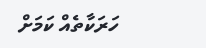ހަރަކާތެއް ކަމަށް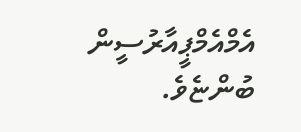އެމްއެމްޕީއާރުސީން ބުންޏެވެ.